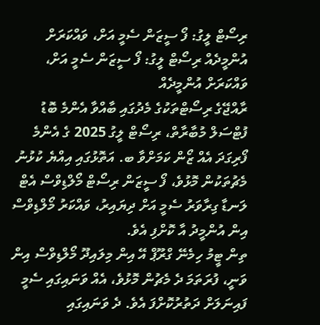ރިސޯޓް ލީގު: ފޯ ސީޒަން ސެމީ އަށް، ވައްކަރަށް އުންމީދެއް ރިސޯޓް ލީގު: ފޯ ސީޒަން ސެމީ އަށް، ވައްކަރަށް އުންމީދެއް
ރާއްޖޭގެ ރިސޯޓްތަކުގެ މެދުގައި ބާއްވާ އެންމެ ބޮޑު ފުޓްސަލް މުބާރާތް، ރިސޯޓް ލީގު 2025 ގެ އެންމެ ފޯރިގަދަ އެއް ޒޯން ކަމަށްވާ ބ. އަތޮޅުގައި އިއްޔެ ކުޅުނު މެޗުތަކުން މޮޅުވެ، ފޯ ސީޒަން ރިސޯޓް މޯލްޑިވްސް އެޓް ލަނޑާ ގިރާވަރު ސެމީ އަށް ދިޔައިރު، ވައްކަރު މޯލްޑިވްސް އިން އުންމީދު އާ ކޮށްފި އެވެ.
ތިން ޓީމު ހިމެނޭ ގްރޫޕް އޭ އިން މިލައިދޫ މޯލްޑިވްސް އިން ވަނީ، ފުރަތަމަ ދެ މެޗުން މޮޅުވެ، އެއް ވަނައިގައި ސެމީ ފައިނަލަށް ދަތުރުކޮށްފަ އެވެ. ދެ ވަނައިގައި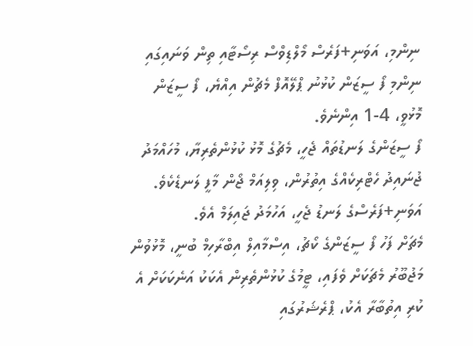ނިންމި، އަވަނި+ފަރެސް މޯލްޑިވްސް ރިސޯޓާއި ތިން ވަނައިގައި ނިންމި ފޯ ސީޒަން ކުޅުނު ޕްލޭއޮފް މެޗުން އިއްޔެ، ފޯ ސީޒަން މޮޅުވީ، 4-1 އިންނެވެ.
ފޯ ސީޒަންގެ ލަނޑުތައް ޖެހީ، މެޗުގެ މޮޅު ކުޅުންތެރިޔާ، މުހައްމަދު ޖުނައިދު ހެޓްރިކެއްގެ އިތުރުން، ވިލިއަމް ޖޯން މާފީ ލަނޑެކެވެ. އަވަނި+ފަރެސްގެ ލަނޑު ޖެހީ، އަހުމަދު ޖައިލަމް އެވެ.
މެޗަށް ފަހު ފޯ ސީޒަންގެ ކޯޗު، އިސްމާއިލް އިބްރާހިމް ބުނީ، މޮޅުވުން މަޖުބޫރު މެޗަކަށް ވެފައި، ޓީމުގެ ކުޅުންތެރިން އެކަކު އަނެކަކަށް އެ ކުރި އިތުބާރާ އެކު، ޕްރެޝަރުގައި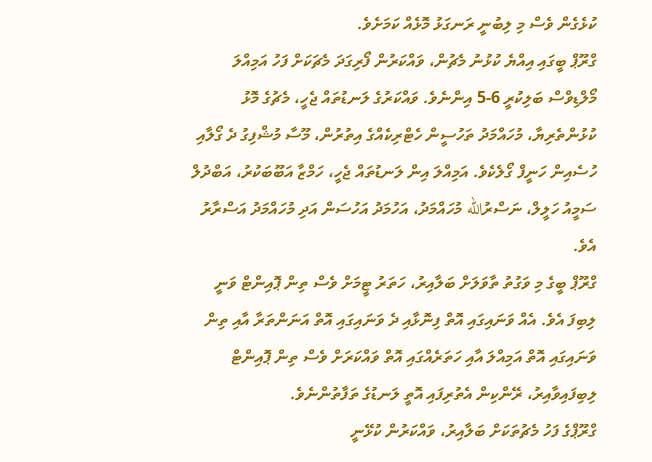ކުޅެގެން ވެސް މި ލިބުނީ ރަނގަޅު މޮޅެއް ކަމަށެވެ.
ގްރޫޕް ބީގައި އިއްޔެ ކުޅުނު މެޗުން، ވައްކަރުން ފޯރިގަދަ މެޗަކަށް ފަހު އަމިއްލަ މޯލްޑިވްސް ބަލިކުރީ 6-5 އިންނެވެ. ވައްކަރުގެ ލަނޑުތައް ޖެހީ، މެޗުގެ މޮޅު ކުޅުންތެރިޔާ، މުހައްމަދު ތަހުސީން ހެޓްރިކެއްގެ އިތުރުން، މޫސާ މުޝްފިގު ދެ ގޯލާއި ހުސެއިން ހަނީފް ގޯލެކެވެ. އަމިއްލަ އިން ލަނޑުތައް ޖެހީ، ހަމްޒާ އަބޫބަކުރު، އަބްދުލް ސަމީއު ހަލީލް، ނަސްރުالله މުހައްމަދު، އަހުމަދު އަހުސަން އަދި މުހައްމަދު އަސްރާރު އެވެ.
ގްރޫޕް ބީގެ މި ވަގުތު ތާވަލަށް ބަލާއިރު، ހަތަރު ޓީމަށް ވެސް ތިން ޕޮއިންޓް ވަނީ ލިބިފަ އެވެ. އެއް ވަނައިގައި އޮތް ފިނޮޅާއި ދެ ވަނައިގައި އޮތް އަނަންތަރާ އާއި ތިން ވަނައިގައި އޮތް އަމިއްލަ އާއި ހަތަރެއްގައި އޮތް ވައްކަރަށް ވެސް ތިން ޕޮއިންޓް ލިބިފައިވާއިރު، ރޭންކިން އެތުރިފައި އޮތީ ލަނޑުގެ ތަފާތުންނެވެ.
ގްރޫޕްގެ ފަހު މެޗުތަކަށް ބަލާއިރު، ވައްކަރުން ކުޅޭނީ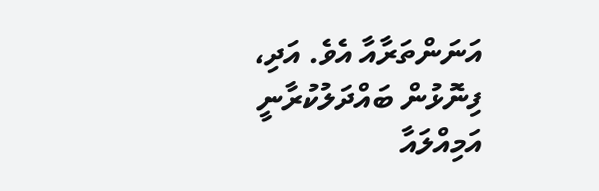އަނަންތަރާއާ އެވެ. އަދި، ފިނޮޅުން ބައްދަލުކުރާނީ އަމިއްލައާ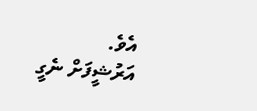އެވެ.
އަރުޝީފަށް ނެގީ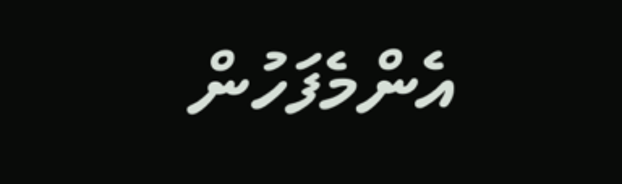އެންމެފަހުން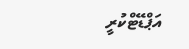އަޕްޑޭޓްކުރީ